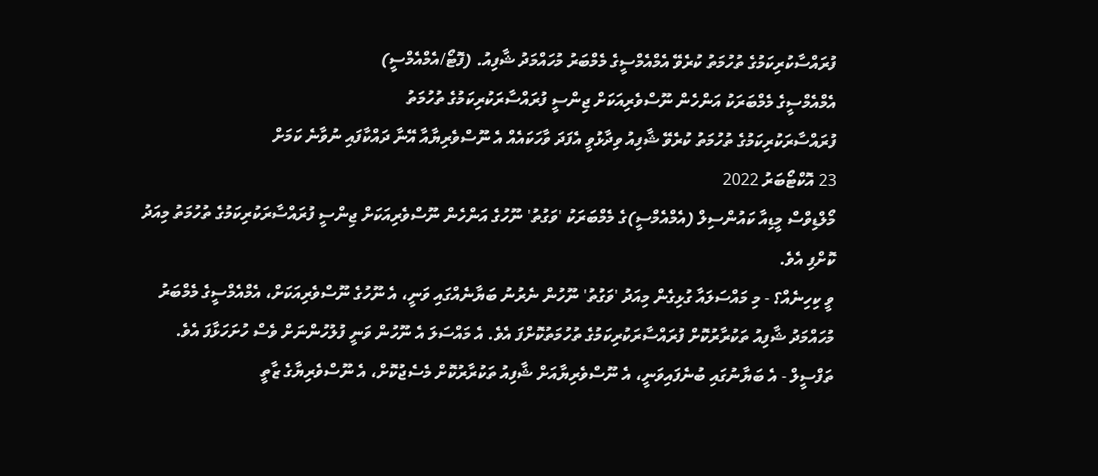ފުރައްސާކުރިކަމުގެ ތުހުމަތު ކުރެވޭ އެމްއެމްސީގެ މެމްބަރު މުހައްމަދު ޝާފިއު. (ފޮޓޯ/އެމްއެމްސީ)
އެމްއެމްސީގެ މެމްބަރަކު އަންހެން ނޫސްވެރިއަކަށް ޖިންސީ ފުރައްސާރަކުރިކަމުގެ ތުހުމަތު
ފުރައްސާރަކުރިކަމުގެ ތުހުމަތު ކުރެވޭ ޝާފިއު ވިދާޅުވީ އެފަދަ ވާހަކައެއް އެ ނޫސްވެރިޔާއާ އޭނާ ދައްކާފައި ނުވާނެ ކަމަށް
23 އޮކްޓޯބަރު 2022
މޯލްޑިވްސް މީޑިއާ ކައުންސިލް (އެމްއެމްސީ)ގެ މެމްބަރަކު 'ވަގުތު' ނޫހުގެ އަންހެން ނޫސްވެރިއަކަށް ޖިންސީ ފުރައްސާރަކުރިކަމުގެ ތުހުމަތު މިއަދު ކޮށްފި އެވެ.
ވީ ކިހިނެއް؟ - މި މައްސަލައާ ގުޅިގެން މިއަދު 'ވަގުތު' ނޫހުން ނެރުނު ބަޔާނެއްގައި ވަނީ، އެ ނޫހުގެ ނޫސްވެރިއަކަށް، އެމްއެމްސީގެ މެމްބަރު މުހައްމަދު ޝާފިއު ތަކުރާރުކޮށް ފުރައްސާރަކުރިކަމުގެ ތުހުމަތުކޮށްފަ އެވެ. އެ މައްސަލަ އެ ނޫހުން ވަނީ ފުލުހުންނަށް ވެސް ހުށަހަޅާފަ އެވެ.
ތަފްސީލް - އެ ބަޔާނުގައި ބުނެފައިވަނީ، އެ ނޫސްވެރިޔާއަށް ޝާފިއު ތަކުރާރުކޮށް މެސެޖުކޮށް، އެ ނޫސްވެރިޔާގެ ޒާތީ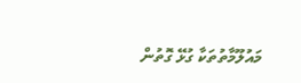މައުލޫމާތުތަކާ ގުޅޭ ގޮތުން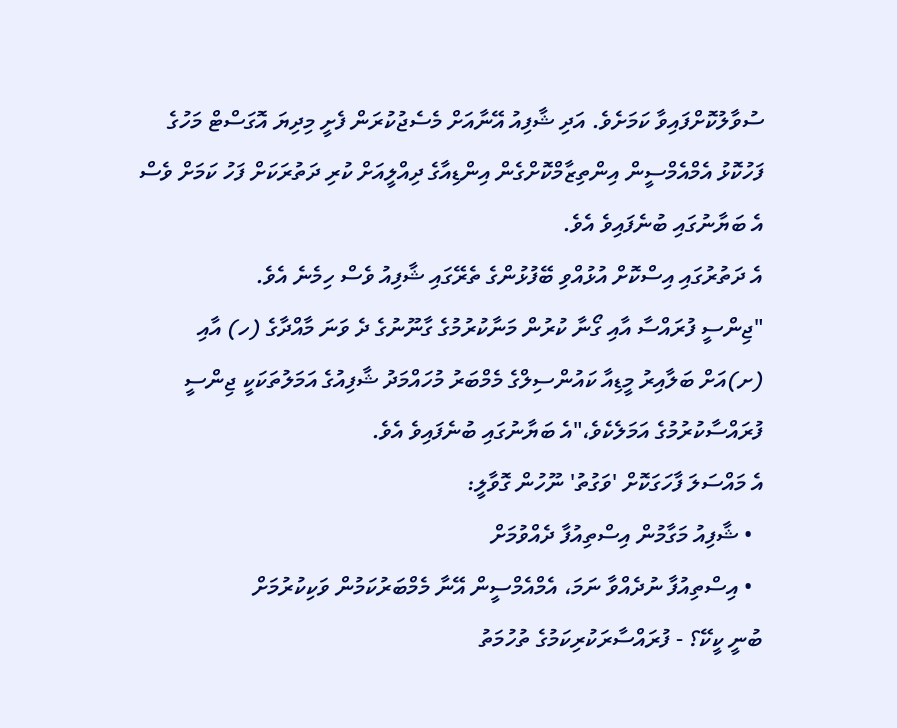ސުވާލުކޮށްފައިވާ ކަމަށެވެ. އަދި ޝާފިއު އޭނާއަށް މެސެޖުކުރަން ފެށީ މިދިޔަ އޮގަސްޓް މަހުގެ ފަހުކޮޅު އެމްއެމްސީން އިންތިޒާމްކޮށްގެން އިންޑިއާގެ ދިއްލީއަށް ކުރި ދަތުރަކަށް ފަހު ކަމަށް ވެސް އެ ބަޔާނުގައި ބުނެފައިވެ އެވެ.
އެ ދަތުރުގައި އިސްކޮށް އުޅުއްވި ބޭފުޅުންގެ ތެރޭގައި ޝާފިއު ވެސް ހިމެނެ އެވެ.
"ޖިންސީ ފުރައްސާ އާއި ގޯނާ ކުރުން މަނާކުރުމުގެ ގާނޫނުގެ ދެ ވަނަ މާއްދާގެ (ހ) އާއި (ށ)އަށް ބަލާއިރު މީޑިއާ ކައުންސިލްގެ މެމްބަރު މުހައްމަދު ޝާފިއުގެ އަމަލުތަކަކީ ޖިންސީ ފުރައްސާކުރުމުގެ އަމަލެކެވެ،"އެ ބަޔާނުގައި ބުނެފައިވެ އެވެ.
އެ މައްސަލަ ފާހަގަކޮށް 'ވަގުތު' ނޫހުން ގޮވާލީ:
  • ޝާފިއު މަގާމުން އިސްތިއުފާ ދެއްވުމަށް
  • އިސްތިއުފާ ނުދެއްވާ ނަމަ، އެމްއެމްސީން އޭނާ މެމްބަރުކަމުން ވަކިކުރުމަށް
ބުނީ ކީކޭ؟ - ފުރައްސާރަކުރިކަމުގެ ތުހުމަތު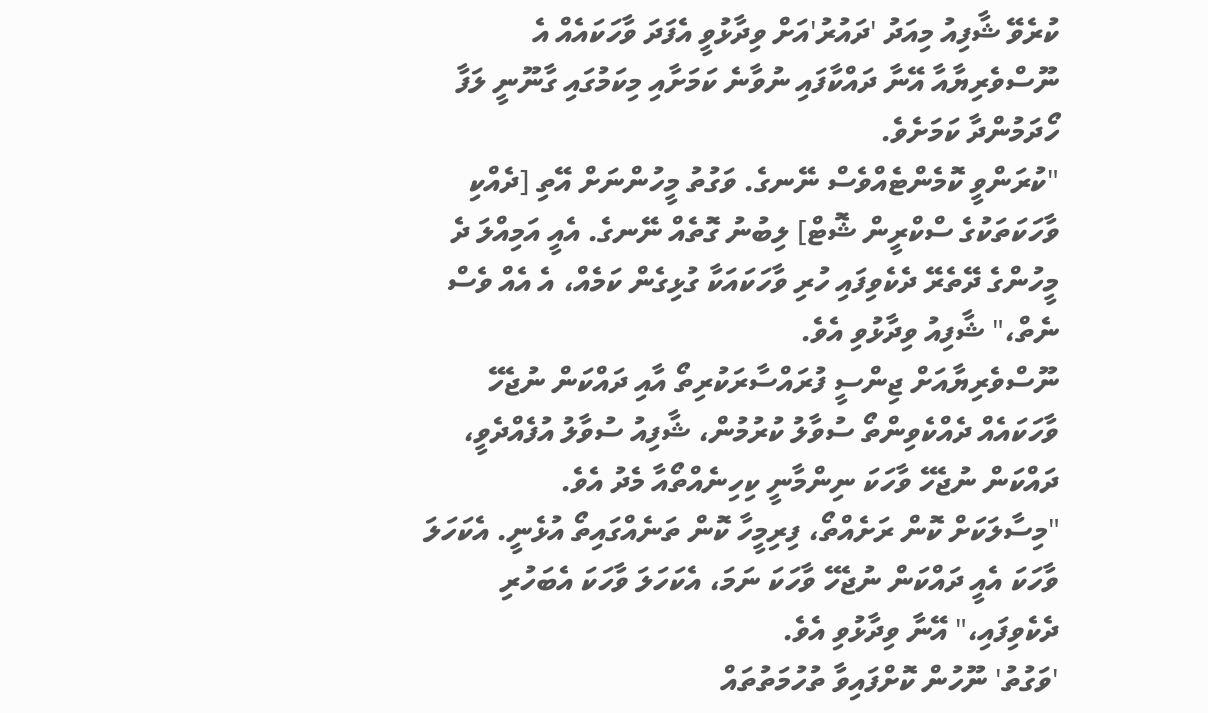ކުރެވޭ ޝާފިއު މިއަދު 'ދައުރު'އަށް ވިދާޅުވީ އެފަދަ ވާހަކައެއް އެ ނޫސްވެރިޔާއާ އޭނާ ދައްކާފައި ނުވާނެ ކަމަށާއި މިކަމުގައި ގާނޫނީ ލަފާ ހޯދަމުންދާ ކަމަށެވެ.
"ކުރަންވީ ކޮމެންޓެއްވެސް ނޭނގެ. ވަގުތު މީހުންނަށް އޭތި [ދެއްކި ވާހަކަތަކުގެ ސްކްރީން ޝޮޓް] ލިބުނު ގޮތެއް ނޭނގެ. އެއީ އަމިއްލަ ދެ މީހުންގެ ދޭތެރޭ ދެކެވިފައި ހުރި ވާހަކައަކާ ގުޅިގެން ކަމެއް، އެ އެއް ވެސް ނެތް،" ޝާފިއު ވިދާޅުވި އެވެ.
ނޫސްވެރިޔާއަށް ޖިންސީ ފުރައްސާރަކުރިތޯ އާއި ދައްކަން ނުޖެހޭ ވާހަކައެއް ދެއްކެވިންތޯ ސުވާލު ކުރުމުން، ޝާފިއު ސުވާލު އުފެއްދެވީ، ދައްކަން ނުޖެހޭ ވާހަކަ ނިންމާނީ ކިހިނެއްތޯއާ މެދު އެވެ.
"މިސާލަކަށް ކޮން ރަށެއްތޯ، ފިރިމީހާ ކޮން ތަނެއްގައިތޯ އުޅެނީ. އެކަހަލަ ވާހަކަ އެއީ ދައްކަން ނުޖެހޭ ވާހަކަ ނަމަ، އެކަހަލަ ވާހަކަ އެބަހުރި ދެކެވިފައި،" އޭނާ ވިދާޅުވި އެވެ.
'ވަގުތު' ނޫހުން ކޮށްފައިވާ ތުހުމަތުތައް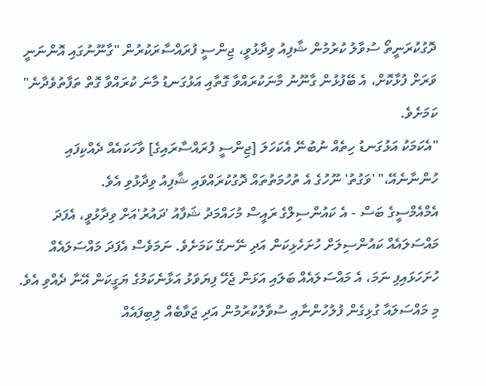ދޮގުކުރަނީތޯ ސުވާލު ކުރުމުން ޝާފިއު ވިދާޅުވީ، ޖިންސީ ފުރައްސާރަކުރުން "ގާނޫނުގައި އޮންނަނީ ވަރަށް ފުޅާކޮށް، އެ ބޭފުޅުން ގާނޫނު މާނަކުރައްވާ ގޮތާއި އަޅުގަނޑު މާނަ ކުރައްވާ ގޮތް ތަފާތުވެދާނެ" ކަމަށެވެ.
"އެކަމަކު އަޅުގަނޑު ހިތެއް ނުބުނޭ އެކަހަލަ [ޖިންސީ ފުރައްސާރައިގެ] ވާހަކައެއް ދެއްކިފައި ހުންނާނެއޭ،" 'ވަގުތު' ނޫހުގެ އެ ތުހުމަތުތައް ދޮގުކުރައްވައި ޝާފިއު ވިދާޅުވި އެވެ.
އެމްއެމްސީގެ ބަސް - އެ ކައުންސިލްގެ ރައީސް މުހައްމަދު ޝަފާއު 'ދައުރު'އަށް ވިދާޅުވީ، އެފަދަ މައްސަލައެއް ކައުންސިލަށް ހުށަހެޅިކަން އަދި ނޭނގޭ ކަމަށެވެ. ނަމަވެސް އެފަދަ މައްސަލައެއް ހުށަހަޅައިފި ނަމަ، އެ މައްސަލައެއް ބަލައި އަޅަން ޖެހޭ ފިޔަވަޅު އަޅާނެކަމުގެ ޔަގީކަން އޭނާ ދެއްވި އެވެ.
މި މައްސަލައާ ގުޅިގެން ފުލުހުންނާއި ސުވާލުކުރުމުން އަދި ޖަވާބެއް ލިބިފައެއް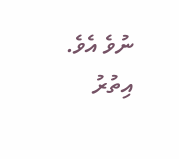ނުވެ އެވެ.
އިތުރު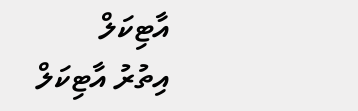އާޓިކަލް
އިތުރު އާޓިކަލް